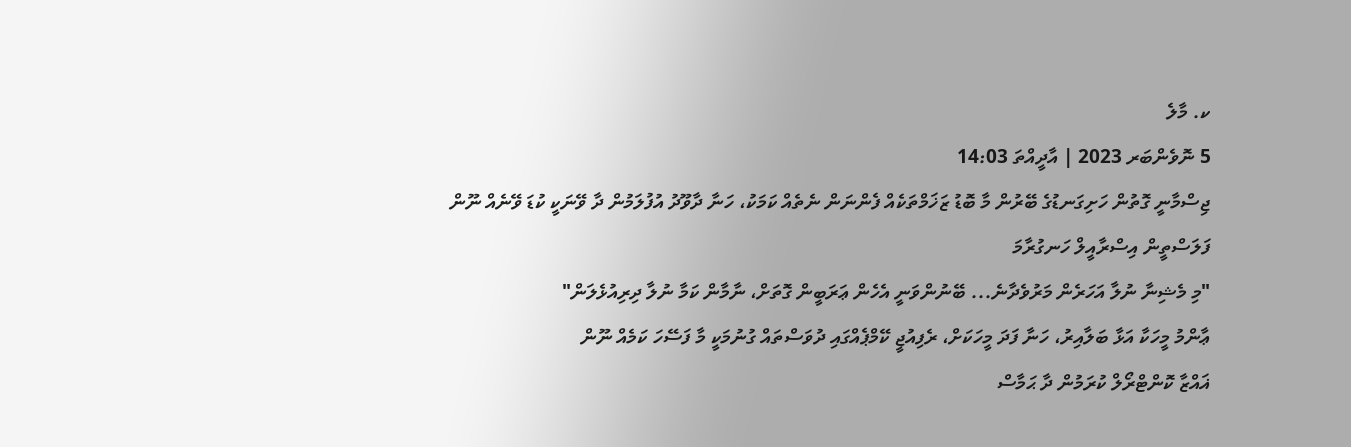ކ. މާލެ
5 ނޮވެންބަރ 2023 | އާދީއްތަ 14:03
ޖިސްމާނީ ގޮތުން ހަށިގަނޑުގެ ބޭރުން މާ ބޮޑު ޒަޚަމްތަކެއް ފެންނަން ނެތެއް ކަމަކު، ހަނާ ދާވޫދު އުފުލަމުން ދާ ވޭނަކީ ކުޑަ ވޭނެއް ނޫން
ފަލަސްތީން އިސްރާއީލް ހަނގުރާމަ
"މި މެޝިނާ ނުލާ އަހަރެން މަރުވެދާނެ... ބޭނުންވަނީ އެހެން ޢަރަބީން ގޮތަށް، ނާމާން ކަމާ ނުލާ ދިރިއުޅެލަން"
ޢާންމު މީހަކާ އަޅާ ބަލާއިރު، ހަނާ ފަދަ މީހަކަށް، ރެފިއުޖީ ކޭމްޕެއްގައި ދުވަސްތައް ގުނުމަކީ މާ ފަސޭހަ ކަމެއް ނޫން
ޣައްޒާ ކޮންޓްރޯލް ކުރަމުން ދާ ޙަމާސް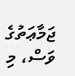ޖަމާޢަތުގެ ވަސް، މި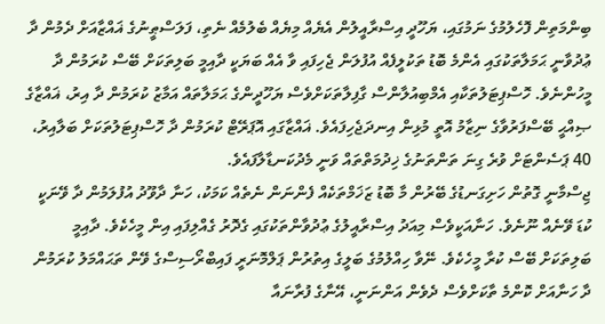ބިންމަތިން ފޮހެލުމުގެ ނަމުގައި، ޔަހޫދީ އިސްރާއީލުން އެޔެއް މިޔެއް ބެލުމެއް ނެތި، ފަލަސްޠީނުގެ ޣައްޒާއަށް ދެމުން ދާ ޢުދުވާނީ ޙަމަލާތަކުގައި އެންމެ ބޮޑު ތަކުލީފެއް އުފުލަން ޖެހިފައި ވާ އެއް ބަޔަކީ ދާއިމީ ބަލިތަކަށް ބޭސް ކުރަމުން ދާ މީހުންނެވެ. ހޮސްޕިޓަލުތަކާއި އެމްބިއުލާންސް ގާފިލާތަކަށްވެސް ޔަހޫދީންގެ ޙަމަލާތައް އަމާޒު ކުރަމުން ދާ އިރު، ޣައްޒާގެ ޞިއްޙީ ބޭސްފަރުވާގެ ނިޒާމު އޮތީ މުޅިން އިނދަޖެހިފައެވެ. ޣައްޒާގައި އޮޕަރޭޓް ކުރަމުން ދާ ހޮސްޕިޓަލުތަކަށް ބަލާއިރު، 40 ޕަސެންޓަށް ވުރެ ގިނަ ތަންތަނުގެ ޚިދުމަތްތައް ވަނީ މެދުކަނޑާލާފައެވެ.
ޖިސްމާނީ ގޮތުން ހަށިގަނޑުގެ ބޭރުން މާ ބޮޑު ޒަޚަމްތަކެއް ފެންނަން ނެތެއް ކަމަކު، ހަނާ ދާވޫދު އުފުލަމުން ދާ ވޭނަކީ ކުޑަ ވޭނެއް ނޫނެވެ. ހަނާއަކީވެސް މިއަދު އިސްރާއީލުގެ ޢުދުވާންތަކުގައި ގެދޮރު ގެއްލިފައި އިން މީހެކެވެ. ދާއިމީ ބަލިތަކަށް ބޭސް ކުރާ މީހެކެވެ. ނޭވާ ހިއްލުމުގެ ބަލީގެ އިތުރުން ޕަލްމޮނަރީ ފައިބްރޯސިސްގެ ވޭން ތަޙައްމަލު ކުރަމުން ދާ ހަނާއަށް ކޮންމެ ތާކަށްވެސް ދެވެން އަންނަނީ، އޭނާގެ ފުރާނައާ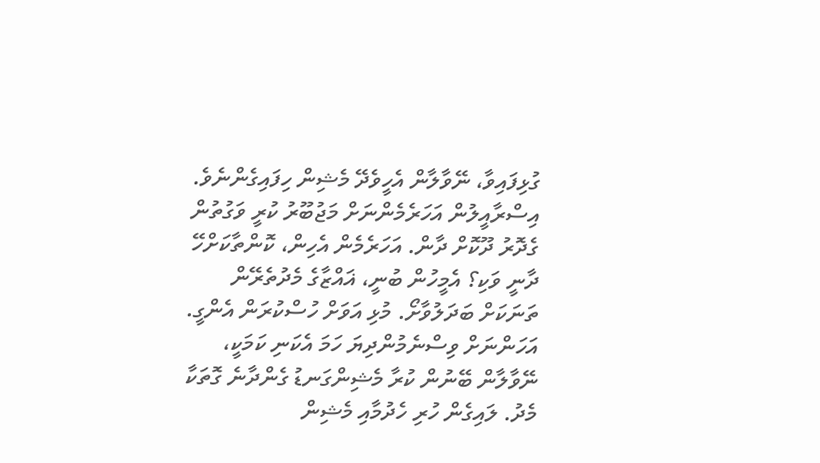ގުޅިފައިވާ، ނޭވާލާން އެހީވެދޭ މެޝިން ހިފައިގެންނެވެ.
އިސްރާއީލުން އަހަރެމެންނަށް މަޖުބޫރު ކުރީ ވަގުތުން ގެދޮރު ދޫކޮށް ދާން. އަހަރެމެން އެހިން، ކޮންތާކަށްހޭ ދާނީ ވަކި؟ އެމީހުން ބުނީ، ޣައްޒާގެ މެދުތެރޭން ތަނަކަށް ބަދަލުވާށޯ. މުޅި އަވަށް ހުސްކުރަން އެންގީ. އަހަންނަށް ވިސްނެމުންދިޔަ ހަމަ އެކަނި ކަމަކީ، ނޭވާލާން ބޭނުން ކުރާ މެޝިންގަނޑު ގެންދާނެ ގޮތަކާ މެދު. ލައިގެން ހުރި ހެދުމާއި މެޝިން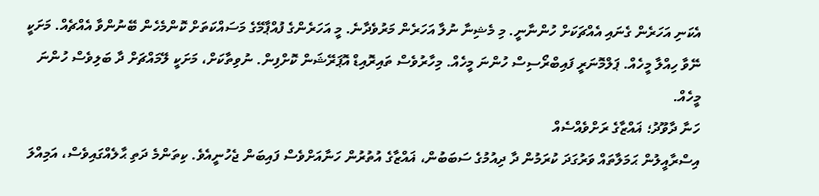އެކަނި އަހަރެން ގެނައި އެއްޗަކަށް ހުންނާނީ. މި މެޝިނާ ނުލާ އަހަރެން މަރުވެދާނެ. މީ އަހަރެންގެ ފުއްޕާމޭގެ މަސައްކަތަށް ކޮންމެހެން ބޭނުންވާ އެއްޗެއް. މަށަކީ ނޭވާ ހިއްލާ މީހެއް. ޕަލްމޮނަރީ ފައިބްރޯސިސް ހުންނަ މީހެއް. މިހާރުވެސް ތައިރޮއިޑް އޮޕަރޭޝަން ކޮށްފިން. ނުވިތާކަށް، މަށަކީ ލޭމައްޗަށް ދާ ބަލިވެސް ހުންނަ މީހެއް.
ހަނާ ދާވޫދު؛ ޣައްޒާގެ ރަށްވެއްސެއް
އިސްރާއީލުން ޙަމަލާތައް ވަރުގަދަ ކުރަމުން ދާ ދިއުމުގެ ސަބަބުން، ޣައްޒާގެ އުތުރުން ހަނާއަށްވެސް ފައިބަން ޖެހުނީއެވެ. ކިތަންމެ ދަތި ޙާލެއްގައިވެސް، އަމިއްލަ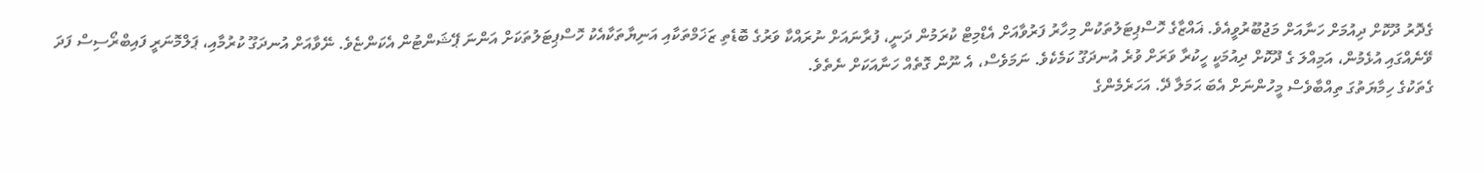ގެދޮރު ދޫކޮށް ދިއުމަށް ހަނާއަށް މަޖުބޫރުވީއެވެ. ޣައްޒާގެ ހޮސްޕިޓަލުތަކުން މިހާރު ފަރުވާއަށް އެޑްމިޓް ކުރަމުން ދަނީ، ފުރާނައަށް ނުރައްކާ ވަރުގެ ބޮޑެތި ޒަޚަމްތަކާއި އަނިޔާތަކާއެކު ހޮސްޕިޓަލުތަކަށް އަންނަ ޕޭޝަންޓުން އެކަންޏެވެ. ނޭވާއަށް އުނދަގޫ ކުރުމާއި، ޕަލްމޮނަރީ ފައިބްރޯސިސް ފަދަ ވޭނެއްގައި އުޅެމުން، އަމިއްލަ ގެ ދޫކޮށް ދިއުމަކީ ހީކުރާ ވަރަށް ވުރެ އުނދަގޫ ކަމެކެވެ. ނަމަވެސް، އެ ނޫން ގޮތެއް ހަނާއަކަށް ނެތެވެ.
ގެތަކުގެ ހިމާޔަތުގަ ތިއްބާވެސް މީހުންނަށް އެބަ ޙަމަލާ ދޭ. އަހަރެމެންގެ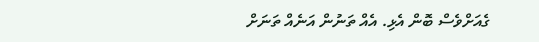ގެއަށްވެސް ބޮން އެޅި. އެއް ތަނުން އަނެއް ތަނަށް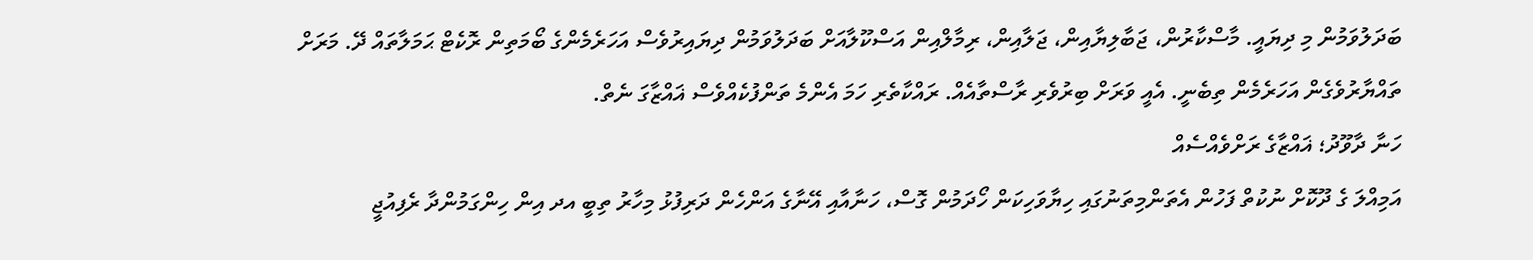ބަދަލުވަމުން މި ދިޔައީ. މާސްކާރުން، ޖަބާލިޔާއިން، ޖަލާއިން، ރިމާލްއިން އަސްކޫލާއަށް ބަދަލުވަމުން ދިޔައިރުވެސް އަހަރެމެންގެ ބޯމަތިން ރޮކެޓް ޙަމަލާތައް ދޭ. މަރަށް ތައްޔާރުވެގެން އަހަރެމެން ތިބެނީ. އެއީ ވަރަށް ބިރުވެރި ރާސްތާއެއް. ރައްކާތެރި ހަމަ އެންމެ ތަންފުކެއްވެސް ޣައްޒާގަ ނެތް.
ހަނާ ދާވޫދު؛ ޣައްޒާގެ ރަށްވެއްސެއް
އަމިއްލަ ގެ ދޫކޮށް ނުކުތް ފަހުން އެތަންމިތަނުގައި ހިޔާވަހިކަން ހޯދަމުން ގޮސް، ހަނާއާއި އޭނާގެ އަންހެން ދަރިފުޅު މިހާރު ތިބީ އދ އިން ހިންގަމުންދާ ރެފިއުޖީ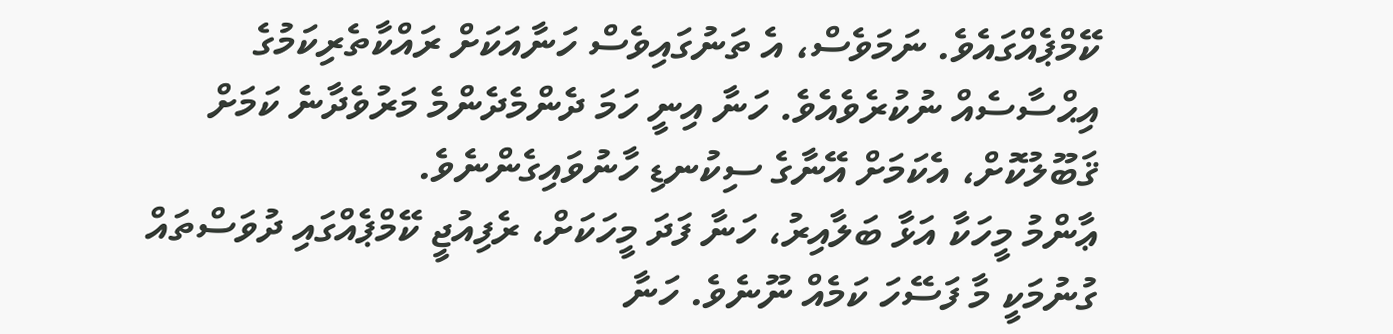ކޭމްޕެއްގައެވެ. ނަމަވެސް، އެ ތަނުގައިވެސް ހަނާއަކަށް ރައްކާތެރިކަމުގެ އިޙްސާސެއް ނުކުރެވެއެވެ. ހަނާ އިނީ ހަމަ ދެންމެދެންމެ މަރުވެދާނެ ކަމަށް ޤަބޫލުކޮށް، އެކަމަށް އޭނާގެ ސިކުނޑި ހާނުވައިގެންނެވެ.
ޢާންމު މީހަކާ އަޅާ ބަލާއިރު، ހަނާ ފަދަ މީހަކަށް، ރެފިއުޖީ ކޭމްޕެއްގައި ދުވަސްތައް ގުނުމަކީ މާ ފަސޭހަ ކަމެއް ނޫނެވެ. ހަނާ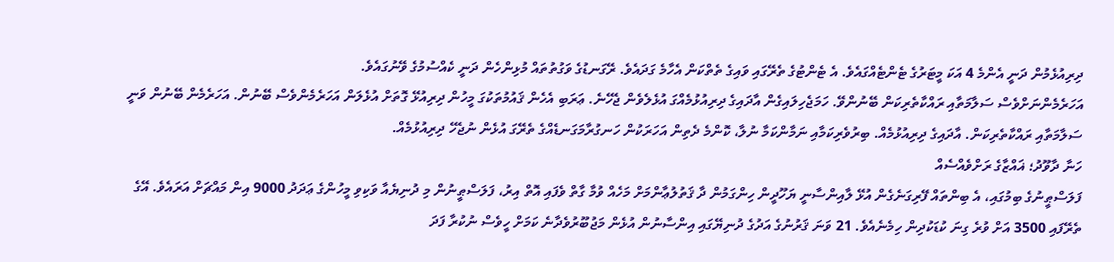ދިރިއުޅެމުން ދަނީ އެންމެ 4 އަކަ މީޓަރުގެ ޓެންޓެއްގައެވެ. އެ ޓެންޓުގެ ތެރޭގައި ވައިގެ ތެތްކަން އެހާމެ ގަދައެވެ. ރޭގަނޑުގެ ވަގުތުތައް މުޅިންހެން ދަނީ ކެއްސުމުގެ ވޭނުގައެވެ.
އަހަރެމެންނަށްވެސް ސަލާމަތާއި ރައްކާތެރިކަން ބޭނުންވޭ. ހަމަޖެހިލައިގެން އާދައިގެ ދިރިއުޅުމެއްގަ އުޅެލެވެން ޖެހޭނެ. ޢަރަބި އެހެން ޤައުމުތަކުގަ މީހުން ދިރިއުޅޭ ގޮތަށް އުޅެލަން އަހަރެމެންވެސް ބޭނުން. އަހަރެމެން ބޭނުން ވަނީ ސަލާމަތާއި ރައްކާތެރިކަން. އާދައިގެ ދިރިއުޅުމެއް. ބިރުވެރިކަމާއި ނަމާންކަމާ ނުލާ، ކޮންމެ ދެތިން އަހަރަކުން ހަނގުރާމަގަނޑެއްގެ ތެރޭގަ އުޅެން ނުޖެހޭ ދިރިއުޅުމެއް.
ހަނާ ދާވޫދު؛ ޣައްޒާގެ ރަށްވެއްސެއް
ފަލަސްޠީނުގެ ބިމުގައި، އެ ބިންތައް ފޭރިގަނެގެން އުޅޭ ލާއިންސާނީ ޔަހޫދީން ހިންގަމުން ދާ ޤަތުލުޢާންމަށް މަހެއް ވުމާ ގާތް ވެފައި އޮތް އިރު، ފަލަސްޠީނުން މި ދުނިޔެއާ ވަކިވި މީހުންގެ ޢަދަދު 9000 އިން މައްޗަށް އަރައެވެ. އޭގެ ތެރޭފައި 3500 އަށް ވުރެ ގިނަ ކުޑަކުދިން ހިމެނެއެވެ. 21 ވަނަ ޤަރުނުގެ އަދުގެ ދުނިޔޭގައި އިންސާނުން އުޅެން މަޖުބޫރުވެދާނެ ކަމަށް ހީވެސް ނުކުރާ ފަދަ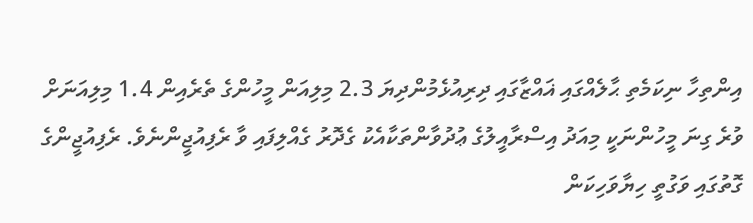އިންތިހާ ނިކަމެތި ޙާލެއްގައި ޣައްޒާގައި ދިރިއުޅެމުންދިޔަ 2.3 މިލިއަން މީހުންގެ ތެރެއިން 1.4 މިލިއަނަށް ވުރެ ގިނަ މީހުންނަކީ މިއަދު އިސްރާއީލުގެ ޢުދުވާންތަކާއެކު ގެދޮރު ގެއްލިފައި ވާ ރެފިއުޖީންނެވެ. ރެފިއުޖީންގެ ގޮތުގައި ވަގުތީ ހިޔާވަހިކަން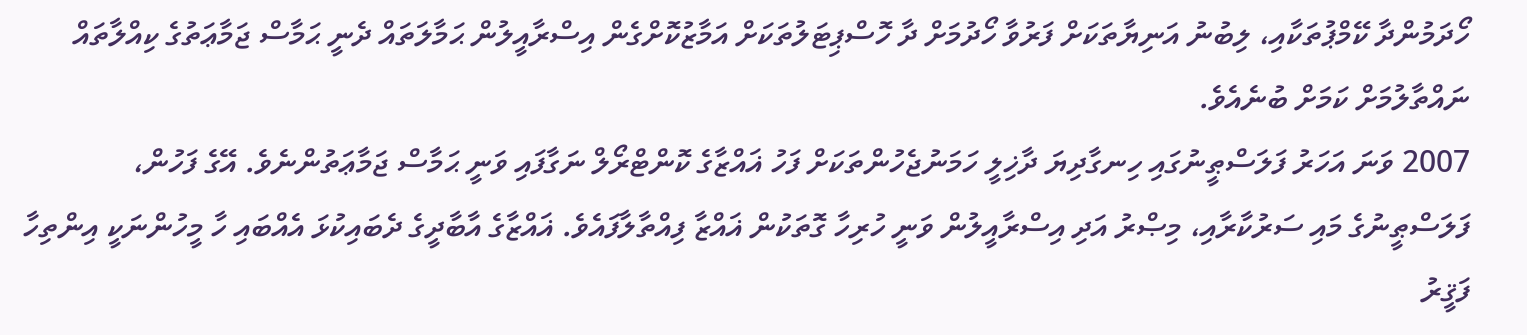ހޯދަމުންދާ ކޭމްޕުތަކާއި، ލިބުނު އަނިޔާތަކަށް ފަރުވާ ހޯދުމަށް ދާ ހޮސްޕިޓަލުތަކަށް އަމާޒުކޮށްގެން އިސްރާއީލުން ޙަމާލަތައް ދެނީ ޙަމާސް ޖަމާޢަތުގެ ކިއްލާތައް ނައްތާލުމަށް ކަމަށް ބުނެއެވެ.
2007 ވަނަ އަހަރު ފަލަސްޠީނުގައި ހިނގާދިޔަ ދާޚިލީ ހަމަނުޖެހުންތަކަށް ފަހު ޣައްޒާގެ ކޮންޓްރޯލް ނަގާފައި ވަނީ ޙަމާސް ޖަމާޢަތުންނެވެ. އޭގެ ފަހުން، ފަލަސްޠީނުގެ މައި ސަރުކާރާއި، މިޞްރު އަދި އިސްރާއީލުން ވަނީ ހުރިހާ ގޮތަކުން ޣައްޒާ ފިއްތާލާފައެވެ. ޣައްޒާގެ އާބާދީގެ ދެބައިކުޅަ އެއްބައި ހާ މީހުންނަކީ އިންތިހާ ފަޤީރު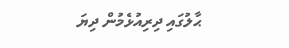ޙާލުގައި ދިރިއުޅެމުން ދިޔަ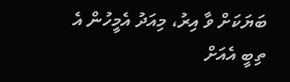ބަޔަކަށް ވާ އިރު، މިއަދު އެމީހުން އެ ތިބީ އެއަށް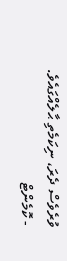ވުރެވެސް ދެރަ، ނިކަމެތި ޙާލެއްގައެވެ.
- ކޮމެންޓް